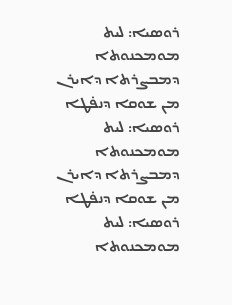ܪܘܣܝܐ: ܠܝܬ ܡܘܡܟܢܘܬܐ ܕܡܒܨܪܬܐ ܕܐܝܪܢ ܡܢ ܫܘܩܐ ܕܢܦ̇ܛܐ
ܪܘܣܝܐ: ܠܝܬ ܡܘܡܟܢܘܬܐ ܕܡܒܨܪܬܐ ܕܐܝܪܢ ܡܢ ܫܘܩܐ ܕܢܦ̇ܛܐ
ܪܘܣܝܐ: ܠܝܬ ܡܘܡܟܢܘܬܐ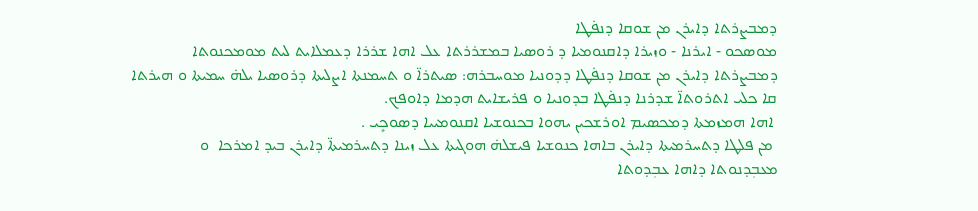ܕܡܒܨܪܬܐ ܕܐܝܪܢ ܡܢ ܫܘܩܐ ܕܢܦ̇ܛܐ
ܡܘܣܟܘ - ܐܝܪܢܐ - ܘܙܝܪܐ ܕܐܩܢܘܡܝܐ ܕ ܪܘܣܝܐ ܒܡܫܪܪܬܐ ܥܠ ܐܗܐ ܫܪܪܐ ܕܥܡܠܐܝܬ ܠܝܬ ܡܘܡܟܢܘܬܐ ܕܡܒܨܪܬܐ ܕܐܝܪܢ ܡܢ ܫܘܩܐ ܕܢܦ̇ܛܐ ܕܕܘܢܝܐ ܡܘܚܒܪܗ: ܣܝܬܪܐ̈ ܘ ܬܚܡܢܬܐ ܐܨܠܝܬܐ ܕܪܘܣܝܐ ܝܠܗ̇ ܚܡܝܬܐ ܘ ܗܝܪܬܐ ܩܐ ܟܠܝ ܐܬܪܘܬܐ̈ ܫܕܪܢܐ ܕܢܦ̇ܛܐ ܒܕܘܢܝܐ ܘ ܦܪܝܫܐܝܬ ܗܕܡܐ ܕܐܘܦܟ.
 ܐܗܐ ܗܡܙܡܬܐ ܕܡܟܣܝܡ ܐܘܪܫܟܝܢ ܝܗܘܐ ܒܟܢܘܫܝܐ ܐܩܢܘܡܝܝܐ ܕܣܘܟܻܝ .
 ܡܢ ܦܠܛܐ ܕܬܚܪܡܝܬܐ ܕܐܝܪܢ ܒܐܗܐ ܟܢܘܫܝܐ ܦܝܫܠܗ̇ ܗܘܓܝܬܐ ܥܠ ܙܝܢܐ ܕܬܚܪܡܝܬܐ̈ ܕܐܝܪܢ ܒܝܕ ܐܡܪܟܐ  ܘ ܡܥܒܼܕܢܘܬܐ ܕܐܗܐ ܥܒܼܕܘܬܐ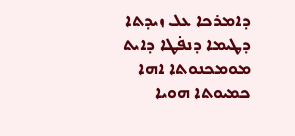ܕܐܡܪܟܐ ܥܠ ܙܝܕܬܐ ܕܛܝܡܐ ܕܢܦ̇ܛܐ ܕܐܝܬ ܡܘܡܟܢܘܬܐ ܐܗܐ ܟܡܝܘܬܐ ܗܘܝܐ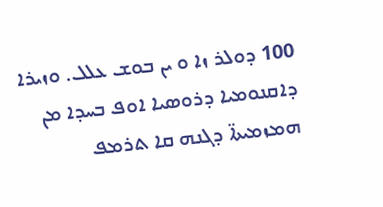100 ܕܘܠܪ ܙܐ ܘ ܝܢ ܒܘܫ ܥܠܠ. ܘܙܝܪܐ ܕܐܩܢܘܡܝܐ ܕܪܘܣܝܐ ܐܘܦ ܒܚܕܐ ܡܢ ܗܡܙܡܝܬܐ̈ ܕܓܢܗ ܩܐ ܬܪܡܦ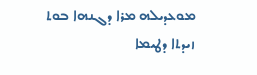ܡܘܥܕܝܠܗ ܡܪܐ ܕܓܢܗܐ ܒܘܬ ܙܝܕܬܐ ܕܛܝܡܐ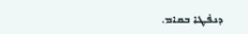ܕܢܦ̇ܛܐ ܒܩܐܡ.